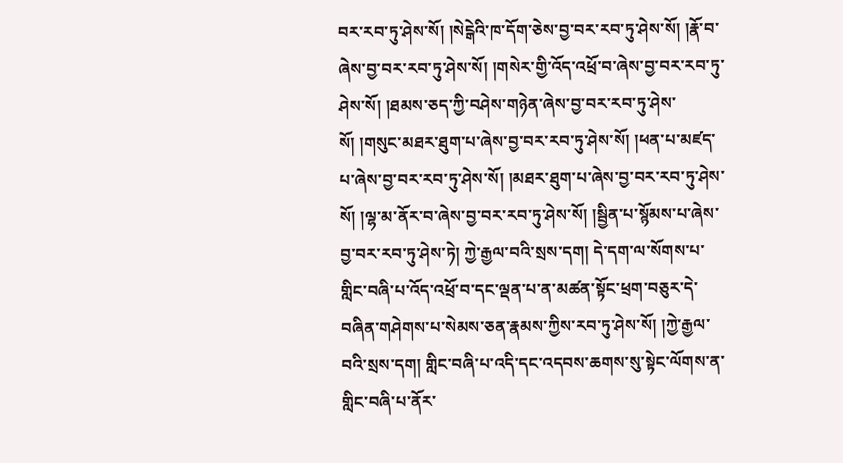བར་རབ་ཏུ་ཤེས་སོ། །སེངྒེའི་ཁ་དོག་ཅེས་བྱ་བར་རབ་ཏུ་ཤེས་སོ། །རྣོ་བ་ཞེས་བྱ་བར་རབ་ཏུ་ཤེས་སོ། །གསེར་གྱི་འོད་འཕྲོ་བ་ཞེས་བྱ་བར་རབ་ཏུ་ཤེས་སོ། །ཐམས་ཅད་ཀྱི་བཤེས་གཉེན་ཞེས་བྱ་བར་རབ་ཏུ་ཤེས་སོ། །གསུང་མཐར་ཐུག་པ་ཞེས་བྱ་བར་རབ་ཏུ་ཤེས་སོ། །ཕན་པ་མཛད་པ་ཞེས་བྱ་བར་རབ་ཏུ་ཤེས་སོ། །མཐར་ཐུག་པ་ཞེས་བྱ་བར་རབ་ཏུ་ཤེས་སོ། །ལྷ་མ་ནོར་བ་ཞེས་བྱ་བར་རབ་ཏུ་ཤེས་སོ། །སྦྱིན་པ་སྙོམས་པ་ཞེས་བྱ་བར་རབ་ཏུ་ཤེས་ཏེ། ཀྱེ་རྒྱལ་བའི་སྲས་དག། དེ་དག་ལ་སོགས་པ་གླིང་བཞི་པ་འོད་འཕྲོ་བ་དང་ལྡན་པ་ན་མཚན་སྟོང་ཕྲག་བཅུར་དེ་བཞིན་གཤེགས་པ་སེམས་ཅན་རྣམས་ཀྱིས་རབ་ཏུ་ཤེས་སོ། །ཀྱེ་རྒྱལ་བའི་སྲས་དག། གླིང་བཞི་པ་འདི་དང་འདབས་ཆགས་སུ་སྟེང་ལོགས་ན་གླིང་བཞི་པ་ནོར་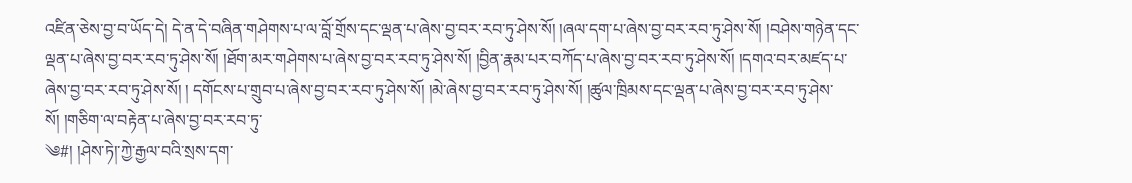འཛིན་ཅེས་བྱ་བ་ཡོད་དེ། དེ་ན་དེ་བཞིན་གཤེགས་པ་ལ་བློ་གྲོས་དང་ལྡན་པ་ཞེས་བྱ་བར་རབ་ཏུ་ཤེས་སོ། །ཞལ་དག་པ་ཞེས་བྱ་བར་རབ་ཏུ་ཤེས་སོ། །བཤེས་གཉེན་དང་ལྡན་པ་ཞེས་བྱ་བར་རབ་ཏུ་ཤེས་སོ། །ཐོག་མར་གཤེགས་པ་ཞེས་བྱ་བར་རབ་ཏུ་ཤེས་སོ། །བྱིན་རྣམ་པར་བཀོད་པ་ཞེས་བྱ་བར་རབ་ཏུ་ཤེས་སོ། །དགའ་བར་མཛད་པ་ཞེས་བྱ་བར་རབ་ཏུ་ཤེས་སོ། ། དགོངས་པ་གྲུབ་པ་ཞེས་བྱ་བར་རབ་ཏུ་ཤེས་སོ། །མེ་ཞེས་བྱ་བར་རབ་ཏུ་ཤེས་སོ། །ཚུལ་ཁྲིམས་དང་ལྡན་པ་ཞེས་བྱ་བར་རབ་ཏུ་ཤེས་སོ། །གཅིག་ལ་བརྟེན་པ་ཞེས་བྱ་བར་རབ་ཏུ་
༄#། །ཤེས་ཏེ།་ཀྱེ་རྒྱལ་བའི་སྲས་དག་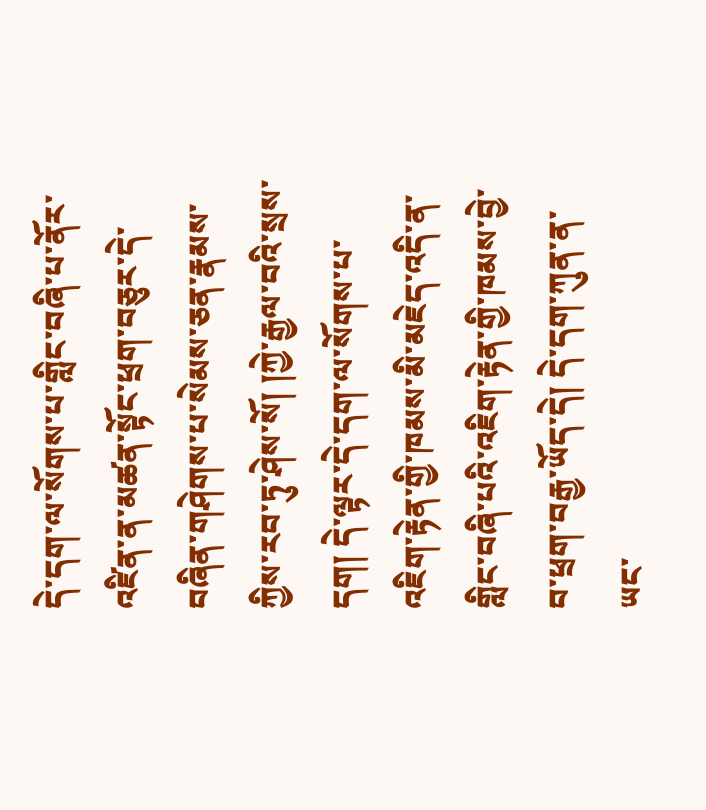དེ་དག་ལ་སོགས་པ་གླིང་བཞི་པ་ནོར་འཛིན་ན་མཚན་སྟོང་ཕྲག་བཅུར་དེ་བཞིན་གཤེགས་པ་སེམས་ཅན་རྣམས་ཀྱིས་རབ་ཏུ་ཤེས་སོ། །ཀྱེ་རྒྱལ་བའི་སྲས་དག། དེ་ལྟར་དེ་དག་ལ་སོགས་པ་འཇིག་རྟེན་གྱི་ཁམས་མི་མཇེད་འདི་ན་གླིང་བཞི་པའི་འཇིག་རྟེན་གྱི་ཁམས་བྱེ་བ་ཕྲག་བརྒྱ་ཡོད་དེ། དེ་དག་ཀུན་ན་ཡང་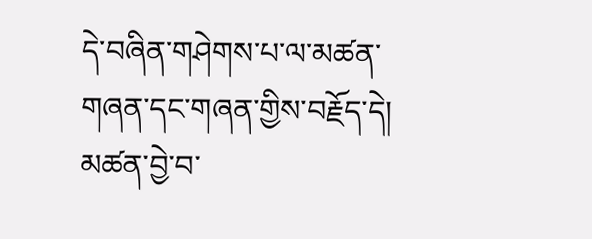དེ་བཞིན་གཤེགས་པ་ལ་མཚན་གཞན་དང་གཞན་གྱིས་བརྗོད་དེ། མཚན་བྱེ་བ་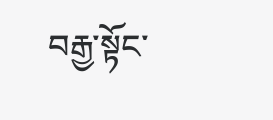བརྒྱ་སྟོང་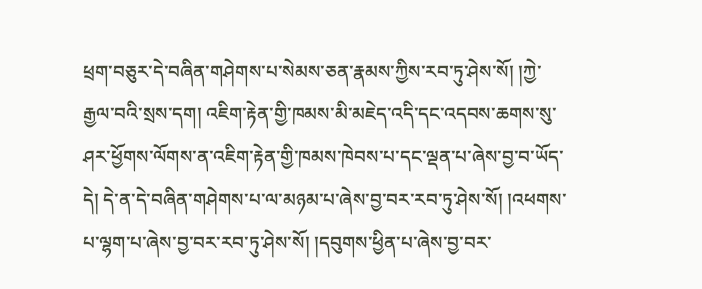ཕྲག་བཅུར་དེ་བཞིན་གཤེགས་པ་སེམས་ཅན་རྣམས་ཀྱིས་རབ་ཏུ་ཤེས་སོ། །ཀྱེ་རྒྱལ་བའི་སྲས་དག། འཇིག་རྟེན་གྱི་ཁམས་མི་མཇེད་འདི་དང་འདབས་ཆགས་སུ་ཤར་ཕྱོགས་ལོགས་ན་འཇིག་རྟེན་གྱི་ཁམས་ཁེབས་པ་དང་ལྡན་པ་ཞེས་བྱ་བ་ཡོད་དེ། དེ་ན་དེ་བཞིན་གཤེགས་པ་ལ་མཉམ་པ་ཞེས་བྱ་བར་རབ་ཏུ་ཤེས་སོ། །འཕགས་པ་ལྷག་པ་ཞེས་བྱ་བར་རབ་ཏུ་ཤེས་སོ། །དབུགས་ཕྱིན་པ་ཞེས་བྱ་བར་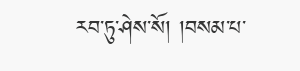རབ་ཏུ་ཤེས་སོ། །བསམ་པ་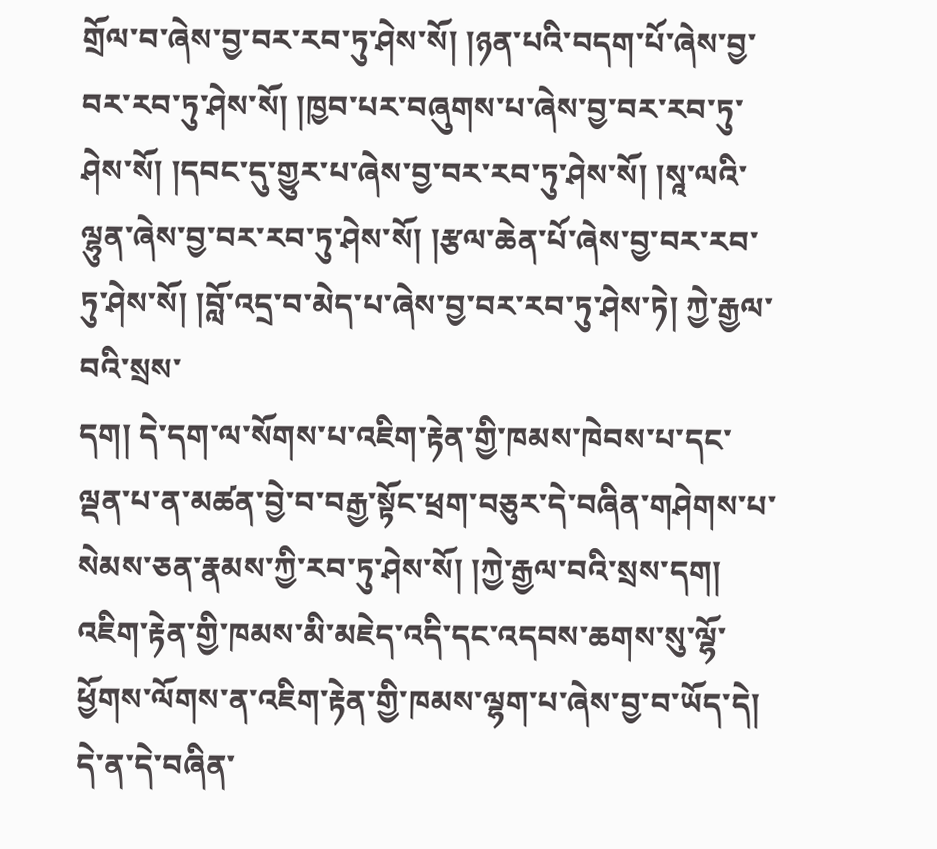གྲོལ་བ་ཞེས་བྱ་བར་རབ་ཏུ་ཤེས་སོ། །ཉན་པའི་བདག་པོ་ཞེས་བྱ་བར་རབ་ཏུ་ཤེས་སོ། །ཁྱབ་པར་བཞུགས་པ་ཞེས་བྱ་བར་རབ་ཏུ་ཤེས་སོ། །དབང་དུ་གྱུར་པ་ཞེས་བྱ་བར་རབ་ཏུ་ཤེས་སོ། །སཱ་ལའི་ལྷུན་ཞེས་བྱ་བར་རབ་ཏུ་ཤེས་སོ། །རྩལ་ཆེན་པོ་ཞེས་བྱ་བར་རབ་ཏུ་ཤེས་སོ། །བློ་འདྲ་བ་མེད་པ་ཞེས་བྱ་བར་རབ་ཏུ་ཤེས་ཏེ། ཀྱེ་རྒྱལ་བའི་སྲས་
དག། དེ་དག་ལ་སོགས་པ་འཇིག་རྟེན་གྱི་ཁམས་ཁེབས་པ་དང་ལྡན་པ་ན་མཚན་བྱེ་བ་བརྒྱ་སྟོང་ཕྲག་བཅུར་དེ་བཞིན་གཤེགས་པ་སེམས་ཅན་རྣམས་ཀྱི་རབ་ཏུ་ཤེས་སོ། །ཀྱེ་རྒྱལ་བའི་སྲས་དག། འཇིག་རྟེན་གྱི་ཁམས་མི་མཇེད་འདི་དང་འདབས་ཆགས་སུ་ལྷོ་ཕྱོགས་ལོགས་ན་འཇིག་རྟེན་གྱི་ཁམས་ལྷག་པ་ཞེས་བྱ་བ་ཡོད་དེ། དེ་ན་དེ་བཞིན་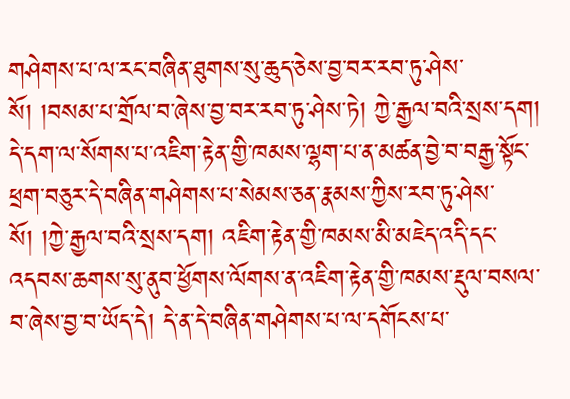གཤེགས་པ་ལ་རང་བཞིན་ཐུགས་སུ་ཆུད་ཅེས་བྱ་བར་རབ་ཏུ་ཤེས་སོ། །བསམ་པ་གྲོལ་བ་ཞེས་བྱ་བར་རབ་ཏུ་ཤེས་ཏེ། ཀྱེ་རྒྱལ་བའི་སྲས་དག། དེ་དག་ལ་སོགས་པ་འཇིག་རྟེན་གྱི་ཁམས་ལྷག་པ་ན་མཚན་བྱེ་བ་བརྒྱ་སྟོང་ཕྲག་བཅུར་དེ་བཞིན་གཤེགས་པ་སེམས་ཅན་རྣམས་ཀྱིས་རབ་ཏུ་ཤེས་སོ། །ཀྱེ་རྒྱལ་བའི་སྲས་དག། འཇིག་རྟེན་གྱི་ཁམས་མི་མཇེད་འདི་དང་འདབས་ཆགས་སུ་ནུབ་ཕྱོགས་ལོགས་ན་འཇིག་རྟེན་གྱི་ཁམས་རྡུལ་བསལ་བ་ཞེས་བྱ་བ་ཡོད་དེ། དེ་ན་དེ་བཞིན་གཤེགས་པ་ལ་དགོངས་པ་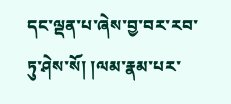དང་ལྡན་པ་ཞེས་བྱ་བར་རབ་ཏུ་ཤེས་སོ། །ལམ་རྣམ་པར་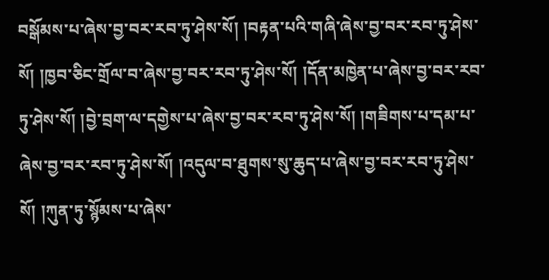བསྒོམས་པ་ཞེས་བྱ་བར་རབ་ཏུ་ཤེས་སོ། །བརྟན་པའི་གཞི་ཞེས་བྱ་བར་རབ་ཏུ་ཤེས་སོ། །ཁྱབ་ཅིང་གྲོལ་བ་ཞེས་བྱ་བར་རབ་ཏུ་ཤེས་སོ། །དོན་མཁྱེན་པ་ཞེས་བྱ་བར་རབ་ཏུ་ཤེས་སོ། །བྱེ་བྲག་ལ་དགྱེས་པ་ཞེས་བྱ་བར་རབ་ཏུ་ཤེས་སོ། །གཟིགས་པ་དམ་པ་ཞེས་བྱ་བར་རབ་ཏུ་ཤེས་སོ། །འདུལ་བ་ཐུགས་སུ་ཆུད་པ་ཞེས་བྱ་བར་རབ་ཏུ་ཤེས་སོ། །ཀུན་ཏུ་སྙོམས་པ་ཞེས་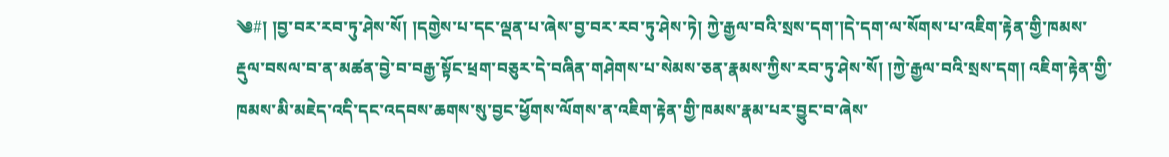༄#། །བྱ་བར་རབ་ཏུ་ཤེས་སོ། །དགྱེས་པ་དང་ལྡན་པ་ཞེས་བྱ་བར་རབ་ཏུ་ཤེས་ཏེ། ཀྱེ་རྒྱལ་བའི་སྲས་དག་།དེ་དག་ལ་སོགས་པ་འཇིག་རྟེན་གྱི་ཁམས་རྡུལ་བསལ་བ་ན་མཚན་བྱེ་བ་བརྒྱ་སྟོང་ཕྲག་བཅུར་དེ་བཞིན་གཤེགས་པ་སེམས་ཅན་རྣམས་ཀྱིས་རབ་ཏུ་ཤེས་སོ། །ཀྱེ་རྒྱལ་བའི་སྲས་དག། འཇིག་རྟེན་གྱི་ཁམས་མི་མཇེད་འདི་དང་འདབས་ཆགས་སུ་བྱང་ཕྱོགས་ལོགས་ན་འཇིག་རྟེན་གྱི་ཁམས་རྣམ་པར་བྱུང་བ་ཞེས་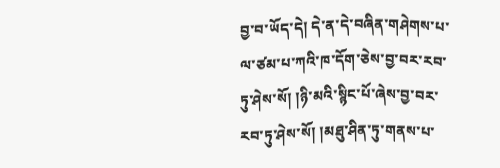བྱ་བ་ཡོད་དེ། དེ་ན་དེ་བཞིན་གཤེགས་པ་ལ་ཙམ་པ་ཀའི་ཁ་དོག་ཅེས་བྱ་བར་རབ་ཏུ་ཤེས་སོ། །ཉི་མའི་སྙིང་པོ་ཞེས་བྱ་བར་རབ་ཏུ་ཤེས་སོ། །མཐུ་ཤིན་ཏུ་གནས་པ་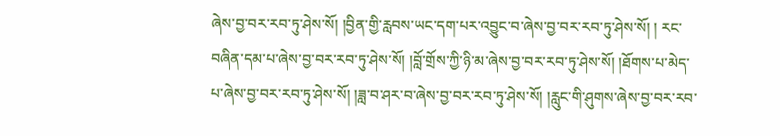ཞེས་བྱ་བར་རབ་ཏུ་ཤེས་སོ། །བྱིན་གྱི་རླབས་ཡང་དག་པར་འབྱུང་བ་ཞེས་བྱ་བར་རབ་ཏུ་ཤེས་སོ། ། རང་བཞིན་དམ་པ་ཞེས་བྱ་བར་རབ་ཏུ་ཤེས་སོ། །བློ་གྲོས་ཀྱི་ཉི་མ་ཞེས་བྱ་བར་རབ་ཏུ་ཤེས་སོ། །ཐོགས་པ་མེད་པ་ཞེས་བྱ་བར་རབ་ཏུ་ཤེས་སོ། །ཟླ་བ་ཤར་བ་ཞེས་བྱ་བར་རབ་ཏུ་ཤེས་སོ། །རླུང་གི་ཤུགས་ཞེས་བྱ་བར་རབ་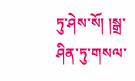ཏུ་ཤེས་སོ། །སྒྲ་ཤིན་ཏུ་གསལ་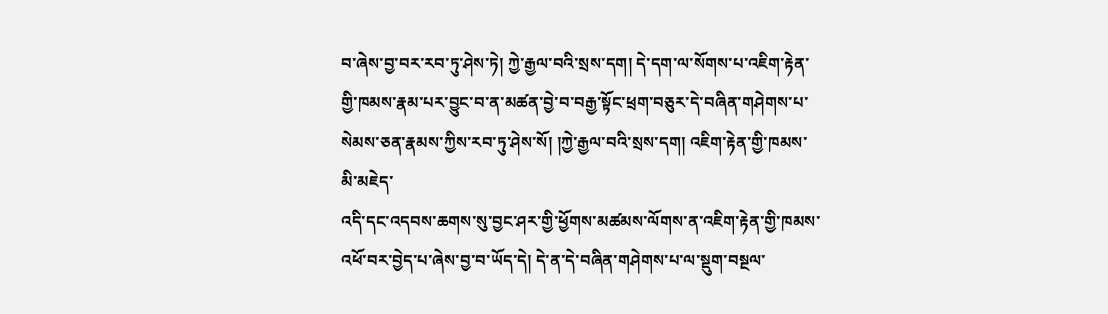བ་ཞེས་བྱ་བར་རབ་ཏུ་ཤེས་ཏེ། ཀྱེ་རྒྱལ་བའི་སྲས་དག། དེ་དག་ལ་སོགས་པ་འཇིག་རྟེན་གྱི་ཁམས་རྣམ་པར་བྱུང་བ་ན་མཚན་བྱེ་བ་བརྒྱ་སྟོང་ཕྲག་བཅུར་དེ་བཞིན་གཤེགས་པ་སེམས་ཅན་རྣམས་ཀྱིས་རབ་ཏུ་ཤེས་སོ། །ཀྱེ་རྒྱལ་བའི་སྲས་དག། འཇིག་རྟེན་གྱི་ཁམས་མི་མཇེད་
འདི་དང་འདབས་ཆགས་སུ་བྱང་ཤར་གྱི་ཕྱོགས་མཚམས་ལོགས་ན་འཇིག་རྟེན་གྱི་ཁམས་འཕོ་བར་བྱེད་པ་ཞེས་བྱ་བ་ཡོད་དེ། དེ་ན་དེ་བཞིན་གཤེགས་པ་ལ་སྡུག་བསྔལ་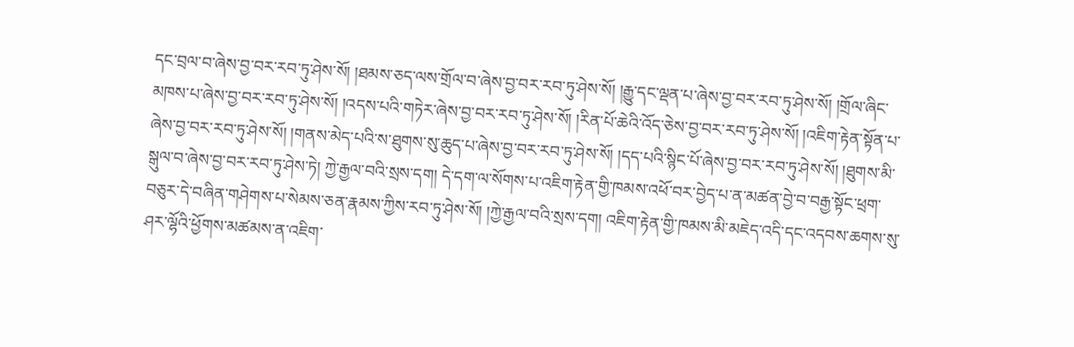དང་བྲལ་བ་ཞེས་བྱ་བར་རབ་ཏུ་ཤེས་སོ། །ཐམས་ཅད་ལས་གྲོལ་བ་ཞེས་བྱ་བར་རབ་ཏུ་ཤེས་སོ། །རྒྱུ་དང་ལྡན་པ་ཞེས་བྱ་བར་རབ་ཏུ་ཤེས་སོ། །གྲོལ་ཞིང་མཁས་པ་ཞེས་བྱ་བར་རབ་ཏུ་ཤེས་སོ། །འདས་པའི་གཏེར་ཞེས་བྱ་བར་རབ་ཏུ་ཤེས་སོ། །རིན་པོ་ཆེའི་འོད་ཅེས་བྱ་བར་རབ་ཏུ་ཤེས་སོ། །འཇིག་རྟེན་སྟོན་པ་ཞེས་བྱ་བར་རབ་ཏུ་ཤེས་སོ། །གནས་མེད་པའི་ས་ཐུགས་སུ་ཆུད་པ་ཞེས་བྱ་བར་རབ་ཏུ་ཤེས་སོ། །དད་པའི་སྙིང་པོ་ཞེས་བྱ་བར་རབ་ཏུ་ཤེས་སོ། །ཐུགས་མི་སྒུལ་བ་ཞེས་བྱ་བར་རབ་ཏུ་ཤེས་ཏེ། ཀྱེ་རྒྱལ་བའི་སྲས་དག། དེ་དག་ལ་སོགས་པ་འཇིག་རྟེན་གྱི་ཁམས་འཕོ་བར་བྱེད་པ་ན་མཚན་བྱེ་བ་བརྒྱ་སྟོང་ཕྲག་བཅུར་དེ་བཞིན་གཤེགས་པ་སེམས་ཅན་རྣམས་ཀྱིས་རབ་ཏུ་ཤེས་སོ། །ཀྱེ་རྒྱལ་བའི་སྲས་དག། འཇིག་རྟེན་གྱི་ཁམས་མི་མཇེད་འདི་དང་འདབས་ཆགས་སུ་ཤར་ལྷོའི་ཕྱོགས་མཚམས་ན་འཇིག་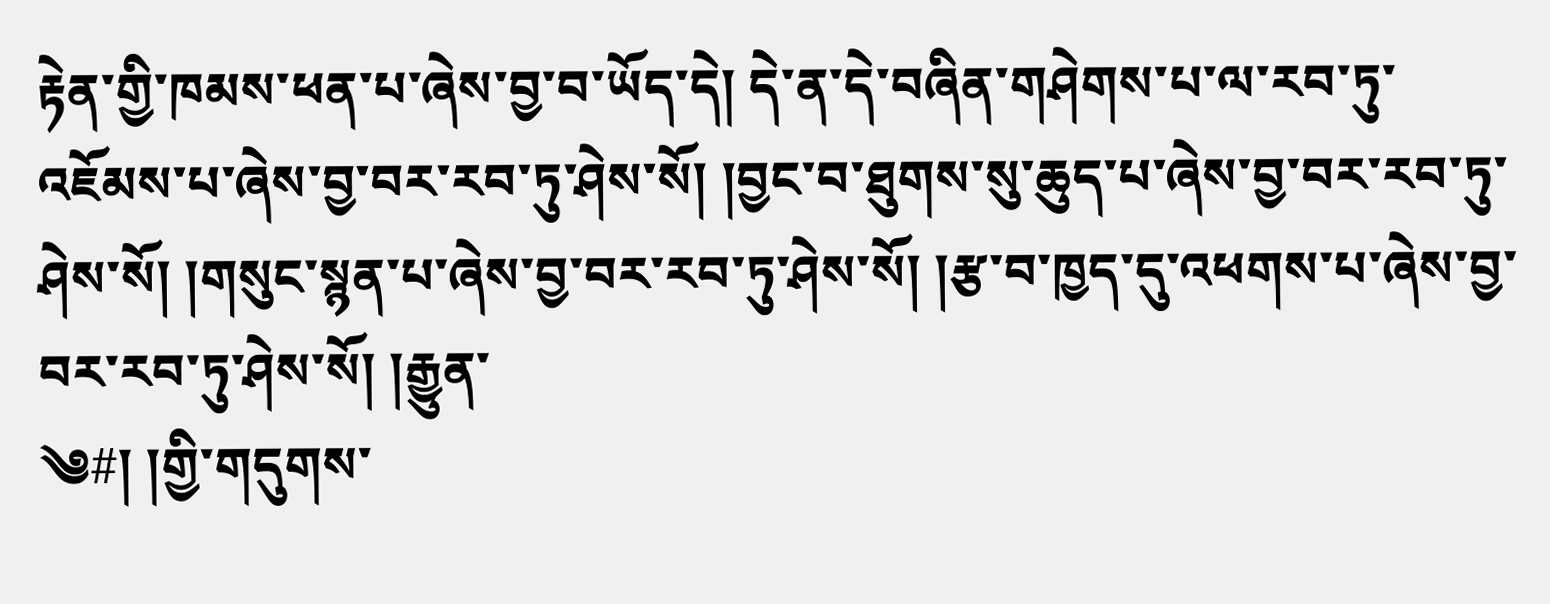རྟེན་གྱི་ཁམས་ཕན་པ་ཞེས་བྱ་བ་ཡོད་དེ། དེ་ན་དེ་བཞིན་གཤེགས་པ་ལ་རབ་ཏུ་འཇོམས་པ་ཞེས་བྱ་བར་རབ་ཏུ་ཤེས་སོ། །བྱང་བ་ཐུགས་སུ་ཆུད་པ་ཞེས་བྱ་བར་རབ་ཏུ་ཤེས་སོ། །གསུང་སྙན་པ་ཞེས་བྱ་བར་རབ་ཏུ་ཤེས་སོ། །རྩ་བ་ཁྱད་དུ་འཕགས་པ་ཞེས་བྱ་བར་རབ་ཏུ་ཤེས་སོ། །རྒྱུན་
༄#། །གྱི་གདུགས་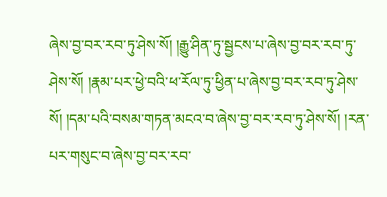ཞེས་བྱ་བར་རབ་ཏུ་ཤེས་སོ། །རྒྱུ་ཤིན་ཏུ་སྦྱངས་པ་ཞེས་བྱ་བར་རབ་ཏུ་ཤེས་སོ། །རྣམ་པར་ཕྱེ་བའི་ཕ་རོལ་ཏུ་ཕྱིན་པ་ཞེས་བྱ་བར་རབ་ཏུ་ཤེས་སོ། །དམ་པའི་བསམ་གཏན་མངའ་བ་ཞེས་བྱ་བར་རབ་ཏུ་ཤེས་སོ། །རན་པར་གསུང་བ་ཞེས་བྱ་བར་རབ་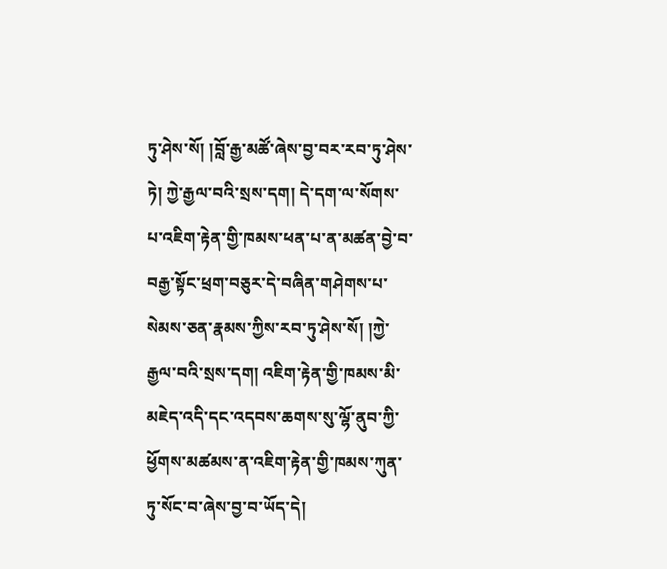ཏུ་ཤེས་སོ། །བློ་རྒྱ་མཚོ་ཞེས་བྱ་བར་རབ་ཏུ་ཤེས་ཏེ། ཀྱེ་རྒྱལ་བའི་སྲས་དག། དེ་དག་ལ་སོགས་པ་འཇིག་རྟེན་གྱི་ཁམས་ཕན་པ་ན་མཚན་བྱེ་བ་བརྒྱ་སྟོང་ཕྲག་བཅུར་དེ་བཞིན་གཤེགས་པ་སེམས་ཅན་རྣམས་ཀྱིས་རབ་ཏུ་ཤེས་སོ། །ཀྱེ་རྒྱལ་བའི་སྲས་དག། འཇིག་རྟེན་གྱི་ཁམས་མི་མཇེད་འདི་དང་འདབས་ཆགས་སུ་ལྷོ་ནུབ་ཀྱི་ཕྱོགས་མཚམས་ན་འཇིག་རྟེན་གྱི་ཁམས་ཀུན་ཏུ་སོང་བ་ཞེས་བྱ་བ་ཡོད་དེ།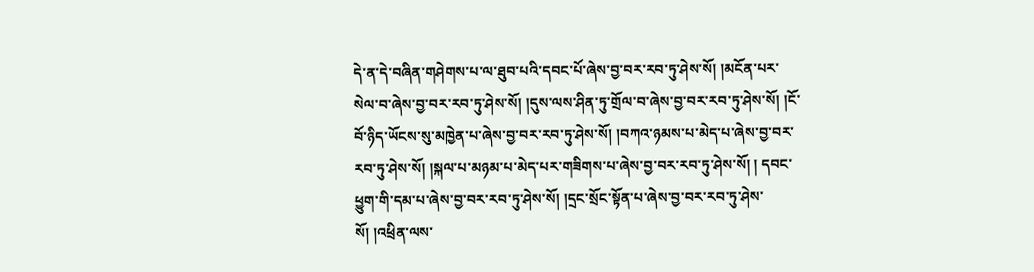དེ་ན་དེ་བཞིན་གཤེགས་པ་ལ་ཐུབ་པའི་དབང་པོ་ཞེས་བྱ་བར་རབ་ཏུ་ཤེས་སོ། །མངོན་པར་སེལ་བ་ཞེས་བྱ་བར་རབ་ཏུ་ཤེས་སོ། །དུས་ལས་ཤིན་ཏུ་གྲོལ་བ་ཞེས་བྱ་བར་རབ་ཏུ་ཤེས་སོ། །ངོ་བོ་ཉིད་ཡོངས་སུ་མཁྱེན་པ་ཞེས་བྱ་བར་རབ་ཏུ་ཤེས་སོ། །བཀའ་ཉམས་པ་མེད་པ་ཞེས་བྱ་བར་རབ་ཏུ་ཤེས་སོ། །སྐལ་པ་མཉམ་པ་མེད་པར་གཟིགས་པ་ཞེས་བྱ་བར་རབ་ཏུ་ཤེས་སོ། ། དབང་ཕྱུག་གི་དམ་པ་ཞེས་བྱ་བར་རབ་ཏུ་ཤེས་སོ། །དྲང་སྲོང་སྟོན་པ་ཞེས་བྱ་བར་རབ་ཏུ་ཤེས་སོ། །འཕྲིན་ལས་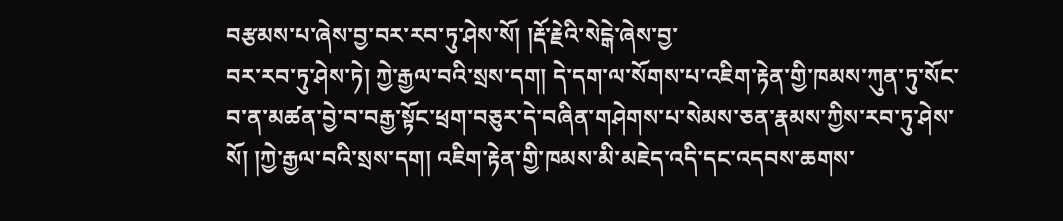བརྩམས་པ་ཞེས་བྱ་བར་རབ་ཏུ་ཤེས་སོ། །རྡོ་རྗེའི་སེངྒེ་ཞེས་བྱ་
བར་རབ་ཏུ་ཤེས་ཏེ། ཀྱེ་རྒྱལ་བའི་སྲས་དག། དེ་དག་ལ་སོགས་པ་འཇིག་རྟེན་གྱི་ཁམས་ཀུན་ཏུ་སོང་བ་ན་མཚན་བྱེ་བ་བརྒྱ་སྟོང་ཕྲག་བཅུར་དེ་བཞིན་གཤེགས་པ་སེམས་ཅན་རྣམས་ཀྱིས་རབ་ཏུ་ཤེས་སོ། །ཀྱེ་རྒྱལ་བའི་སྲས་དག། འཇིག་རྟེན་གྱི་ཁམས་མི་མཇེད་འདི་དང་འདབས་ཆགས་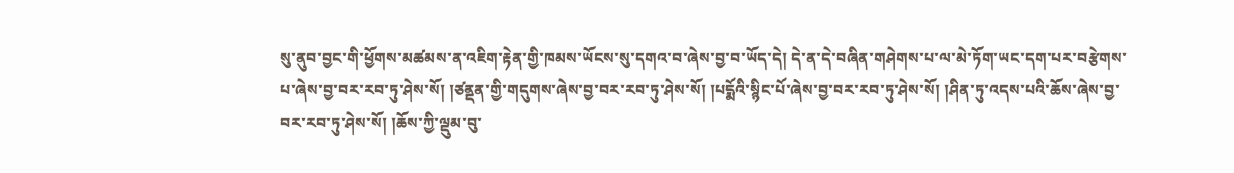སུ་ནུབ་བྱང་གི་ཕྱོགས་མཚམས་ན་འཇིག་རྟེན་གྱི་ཁམས་ཡོངས་སུ་དགའ་བ་ཞེས་བྱ་བ་ཡོད་དེ། དེ་ན་དེ་བཞིན་གཤེགས་པ་ལ་མེ་ཏོག་ཡང་དག་པར་བརྩེགས་པ་ཞེས་བྱ་བར་རབ་ཏུ་ཤེས་སོ། །ཙནྡན་གྱི་གདུགས་ཞེས་བྱ་བར་རབ་ཏུ་ཤེས་སོ། །པདྨོའི་སྙིང་པོ་ཞེས་བྱ་བར་རབ་ཏུ་ཤེས་སོ། །ཤིན་ཏུ་འདས་པའི་ཆོས་ཞེས་བྱ་བར་རབ་ཏུ་ཤེས་སོ། །ཆོས་ཀྱི་ལྡུམ་བུ་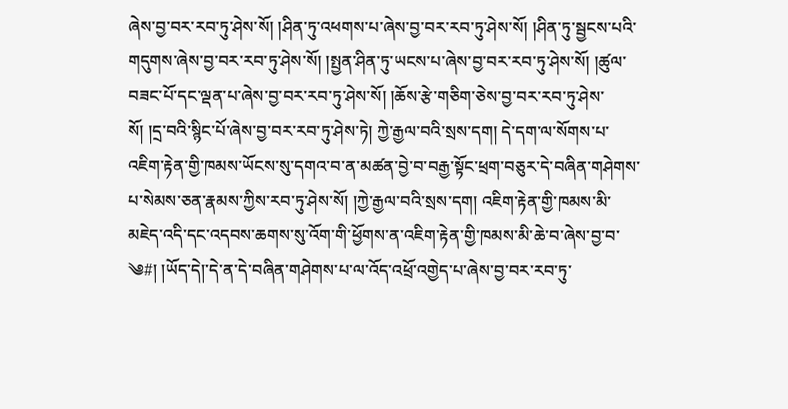ཞེས་བྱ་བར་རབ་ཏུ་ཤེས་སོ། །ཤིན་ཏུ་འཕགས་པ་ཞེས་བྱ་བར་རབ་ཏུ་ཤེས་སོ། །ཤིན་ཏུ་སྦྱངས་པའི་གདུགས་ཞེས་བྱ་བར་རབ་ཏུ་ཤེས་སོ། །སྤྱན་ཤིན་ཏུ་ཡངས་པ་ཞེས་བྱ་བར་རབ་ཏུ་ཤེས་སོ། །ཚུལ་བཟང་པོ་དང་ལྡན་པ་ཞེས་བྱ་བར་རབ་ཏུ་ཤེས་སོ། །ཆོས་རྩེ་གཅིག་ཅེས་བྱ་བར་རབ་ཏུ་ཤེས་སོ། །དྲ་བའི་སྙིང་པོ་ཞེས་བྱ་བར་རབ་ཏུ་ཤེས་ཏེ། ཀྱེ་རྒྱལ་བའི་སྲས་དག། དེ་དག་ལ་སོགས་པ་འཇིག་རྟེན་གྱི་ཁམས་ཡོངས་སུ་དགའ་བ་ན་མཚན་བྱེ་བ་བརྒྱ་སྟོང་ཕྲག་བཅུར་དེ་བཞིན་གཤེགས་པ་སེམས་ཅན་རྣམས་ཀྱིས་རབ་ཏུ་ཤེས་སོ། །ཀྱེ་རྒྱལ་བའི་སྲས་དག། འཇིག་རྟེན་གྱི་ཁམས་མི་མཇེད་འདི་དང་འདབས་ཆགས་སུ་འོག་གི་ཕྱོགས་ན་འཇིག་རྟེན་གྱི་ཁམས་མི་ཆེ་བ་ཞེས་བྱ་བ་
༄#། །ཡོད་དེ།་དེ་ན་དེ་བཞིན་གཤེགས་པ་ལ་འོད་འཕྲོ་འགྱེད་པ་ཞེས་བྱ་བར་རབ་ཏུ་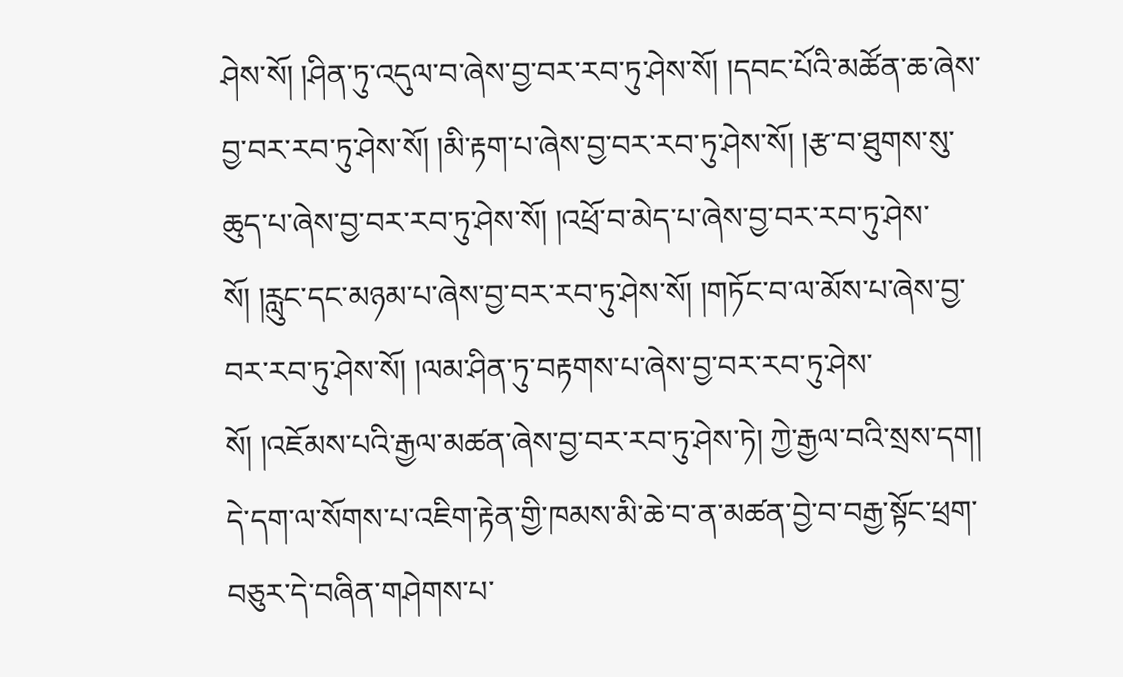ཤེས་སོ། །ཤིན་ཏུ་འདུལ་བ་ཞེས་བྱ་བར་རབ་ཏུ་ཤེས་སོ། །དབང་པོའི་མཚོན་ཆ་ཞེས་བྱ་བར་རབ་ཏུ་ཤེས་སོ། །མི་རྟག་པ་ཞེས་བྱ་བར་རབ་ཏུ་ཤེས་སོ། །རྩ་བ་ཐུགས་སུ་ཆུད་པ་ཞེས་བྱ་བར་རབ་ཏུ་ཤེས་སོ། །འཕྲོ་བ་མེད་པ་ཞེས་བྱ་བར་རབ་ཏུ་ཤེས་སོ། །རླུང་དང་མཉམ་པ་ཞེས་བྱ་བར་རབ་ཏུ་ཤེས་སོ། །གཏོང་བ་ལ་མོས་པ་ཞེས་བྱ་བར་རབ་ཏུ་ཤེས་སོ། །ལམ་ཤིན་ཏུ་བརྟགས་པ་ཞེས་བྱ་བར་རབ་ཏུ་ཤེས་སོ། །འཇོམས་པའི་རྒྱལ་མཚན་ཞེས་བྱ་བར་རབ་ཏུ་ཤེས་ཏེ། ཀྱེ་རྒྱལ་བའི་སྲས་དག། དེ་དག་ལ་སོགས་པ་འཇིག་རྟེན་གྱི་ཁམས་མི་ཆེ་བ་ན་མཚན་བྱེ་བ་བརྒྱ་སྟོང་ཕྲག་བཅུར་དེ་བཞིན་གཤེགས་པ་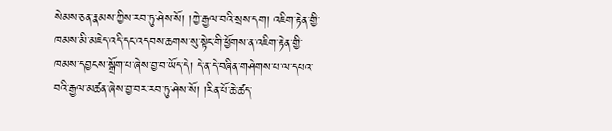སེམས་ཅན་རྣམས་ཀྱིས་རབ་ཏུ་ཤེས་སོ། །ཀྱེ་རྒྱལ་བའི་སྲས་དག། འཇིག་རྟེན་གྱི་ཁམས་མི་མཇེད་འདི་དང་འདབས་ཆགས་སུ་སྟེང་གི་ཕྱོགས་ན་འཇིག་རྟེན་གྱི་ཁམས་དབྱངས་སྒྲོག་པ་ཞེས་བྱ་བ་ཡོད་དེ། དེ་ན་དེ་བཞིན་གཤེགས་པ་ལ་དཔའ་བའི་རྒྱལ་མཚན་ཞེས་བྱ་བར་རབ་ཏུ་ཤེས་སོ། །རིན་པོ་ཆེ་ཚད་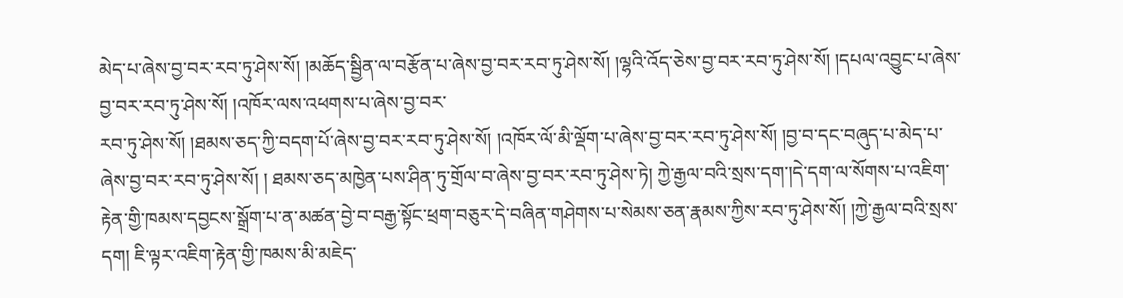མེད་པ་ཞེས་བྱ་བར་རབ་ཏུ་ཤེས་སོ། །མཆོད་སྦྱིན་ལ་བརྩོན་པ་ཞེས་བྱ་བར་རབ་ཏུ་ཤེས་སོ། །ལྷའི་འོད་ཅེས་བྱ་བར་རབ་ཏུ་ཤེས་སོ། །དཔལ་འབྱུང་པ་ཞེས་བྱ་བར་རབ་ཏུ་ཤེས་སོ། །འཁོར་ལས་འཕགས་པ་ཞེས་བྱ་བར་
རབ་ཏུ་ཤེས་སོ། །ཐམས་ཅད་ཀྱི་བདག་པོ་ཞེས་བྱ་བར་རབ་ཏུ་ཤེས་སོ། །འཁོར་ལོ་མི་ལྡོག་པ་ཞེས་བྱ་བར་རབ་ཏུ་ཤེས་སོ། །བྱ་བ་དང་བཞུད་པ་མེད་པ་ཞེས་བྱ་བར་རབ་ཏུ་ཤེས་སོ། ། ཐམས་ཅད་མཁྱེན་པས་ཤིན་ཏུ་གྲོལ་བ་ཞེས་བྱ་བར་རབ་ཏུ་ཤེས་ཏེ། ཀྱེ་རྒྱལ་བའི་སྲས་དག་།དེ་དག་ལ་སོགས་པ་འཇིག་རྟེན་གྱི་ཁམས་དབྱངས་སྒྲོག་པ་ན་མཚན་བྱེ་བ་བརྒྱ་སྟོང་ཕྲག་བཅུར་དེ་བཞིན་གཤེགས་པ་སེམས་ཅན་རྣམས་ཀྱིས་རབ་ཏུ་ཤེས་སོ། །ཀྱེ་རྒྱལ་བའི་སྲས་དག། ཇི་ལྟར་འཇིག་རྟེན་གྱི་ཁམས་མི་མཇེད་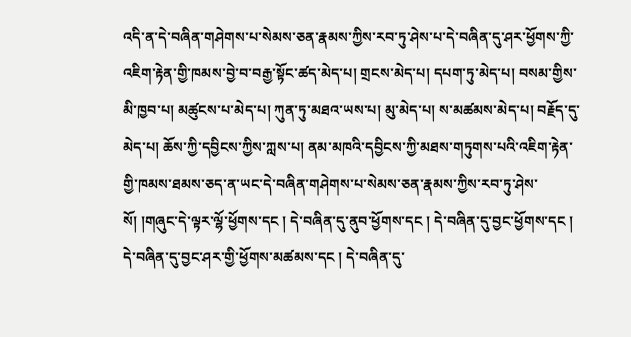འདི་ན་དེ་བཞིན་གཤེགས་པ་སེམས་ཅན་རྣམས་ཀྱིས་རབ་ཏུ་ཤེས་པ་དེ་བཞིན་དུ་ཤར་ཕྱོགས་ཀྱི་འཇིག་རྟེན་གྱི་ཁམས་བྱེ་བ་བརྒྱ་སྟོང་ཚད་མེད་པ། གྲངས་མེད་པ། དཔག་ཏུ་མེད་པ། བསམ་གྱིས་མི་ཁྱབ་པ། མཚུངས་པ་མེད་པ། ཀུན་ཏུ་མཐའ་ཡས་པ། མུ་མེད་པ། ས་མཚམས་མེད་པ། བརྗོད་དུ་མེད་པ། ཆོས་ཀྱི་དབྱིངས་ཀྱིས་ཀླས་པ། ནམ་མཁའི་དབྱིངས་ཀྱི་མཐས་གཏུགས་པའི་འཇིག་རྟེན་གྱི་ཁམས་ཐམས་ཅད་ན་ཡང་དེ་བཞིན་གཤེགས་པ་སེམས་ཅན་རྣམས་ཀྱིས་རབ་ཏུ་ཤེས་སོ། །གཞུང་དེ་ལྟར་ལྷོ་ཕྱོགས་དང ། དེ་བཞིན་དུ་ནུབ་ཕྱོགས་དང ། དེ་བཞིན་དུ་བྱང་ཕྱོགས་དང ། དེ་བཞིན་དུ་བྱང་ཤར་གྱི་ཕྱོགས་མཚམས་དང ། དེ་བཞིན་དུ་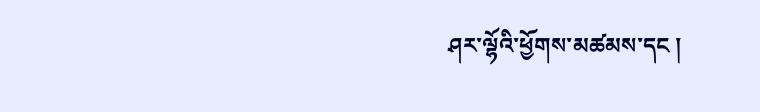ཤར་ལྷོའི་ཕྱོགས་མཚམས་དང །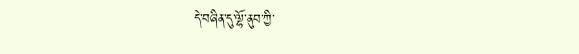དེ་བཞིན་དུ་ལྷོ་ནུབ་ཀྱི་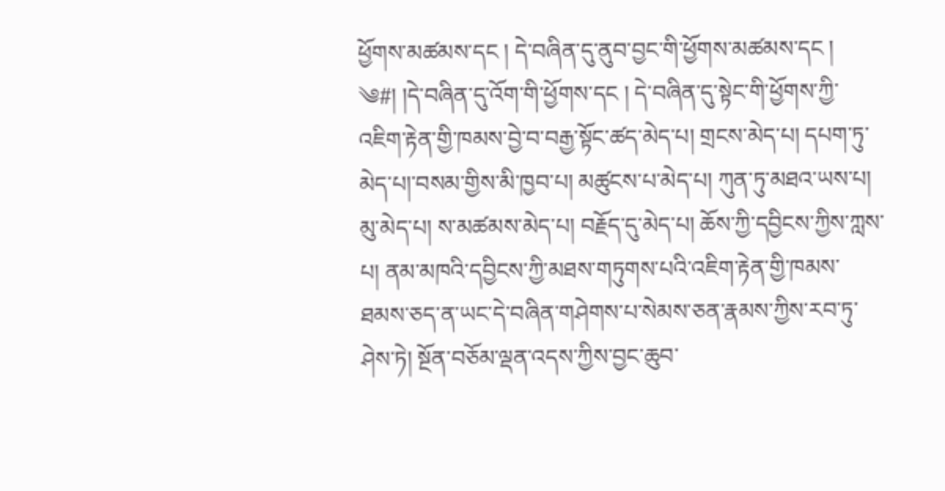ཕྱོགས་མཚམས་དང ། དེ་བཞིན་དུ་ནུབ་བྱང་གི་ཕྱོགས་མཚམས་དང །
༄#། །དེ་བཞིན་དུ་འོག་གི་ཕྱོགས་དང ། དེ་བཞིན་དུ་སྟེང་གི་ཕྱོགས་ཀྱི་འཇིག་རྟེན་གྱི་ཁམས་བྱེ་བ་བརྒྱ་སྟོང་ཚད་མེད་པ། གྲངས་མེད་པ། དཔག་ཏུ་མེད་པ།་བསམ་གྱིས་མི་ཁྱབ་པ། མཚུངས་པ་མེད་པ། ཀུན་ཏུ་མཐའ་ཡས་པ། མུ་མེད་པ། ས་མཚམས་མེད་པ། བརྗོད་དུ་མེད་པ། ཆོས་ཀྱི་དབྱིངས་ཀྱིས་ཀླས་པ། ནམ་མཁའི་དབྱིངས་ཀྱི་མཐས་གཏུགས་པའི་འཇིག་རྟེན་གྱི་ཁམས་ཐམས་ཅད་ན་ཡང་དེ་བཞིན་གཤེགས་པ་སེམས་ཅན་རྣམས་ཀྱིས་རབ་ཏུ་ཤེས་ཏེ། སྔོན་བཅོམ་ལྡན་འདས་ཀྱིས་བྱང་ཆུབ་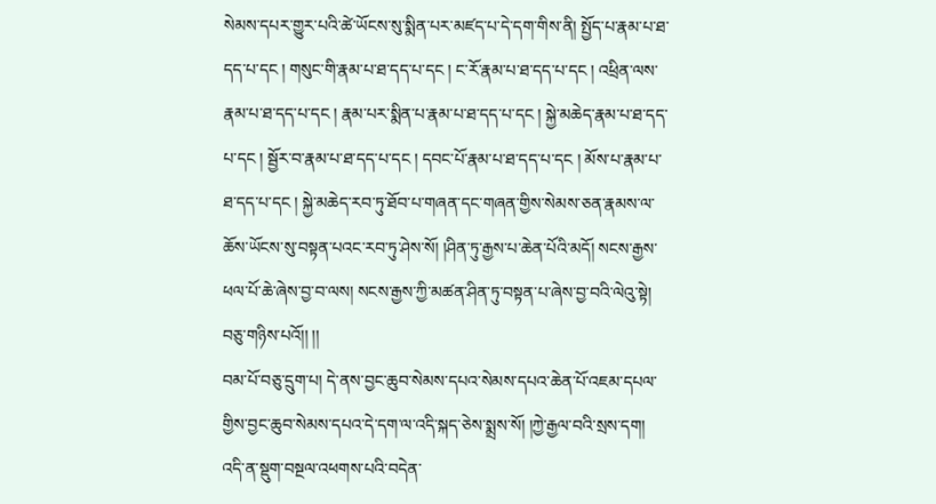སེམས་དཔར་གྱུར་པའི་ཚེ་ཡོངས་སུ་སྨིན་པར་མཛད་པ་དེ་དག་གིས་ནི། སྤྱོད་པ་རྣམ་པ་ཐ་དད་པ་དང ། གསུང་གི་རྣམ་པ་ཐ་དད་པ་དང ། ང་རོ་རྣམ་པ་ཐ་དད་པ་དང ། འཕྲིན་ལས་རྣམ་པ་ཐ་དད་པ་དང ། རྣམ་པར་སྨིན་པ་རྣམ་པ་ཐ་དད་པ་དང ། སྐྱེ་མཆེད་རྣམ་པ་ཐ་དད་པ་དང ། སྦྱོར་བ་རྣམ་པ་ཐ་དད་པ་དང ། དབང་པོ་རྣམ་པ་ཐ་དད་པ་དང ། མོས་པ་རྣམ་པ་ཐ་དད་པ་དང ། སྐྱེ་མཆེད་རབ་ཏུ་ཐོབ་པ་གཞན་དང་གཞན་གྱིས་སེམས་ཅན་རྣམས་ལ་ཆོས་ཡོངས་སུ་བསྟན་པའང་རབ་ཏུ་ཤེས་སོ། །ཤིན་ཏུ་རྒྱས་པ་ཆེན་པོའི་མདོ། སངས་རྒྱས་ཕལ་པོ་ཆེ་ཞེས་བྱ་བ་ལས། སངས་རྒྱས་ཀྱི་མཚན་ཤིན་ཏུ་བསྟན་པ་ཞེས་བྱ་བའི་ལེའུ་སྟེ། བཅུ་གཉིས་པའོ།། །།
བམ་པོ་བཅུ་དྲུག་པ། དེ་ནས་བྱང་ཆུབ་སེམས་དཔའ་སེམས་དཔའ་ཆེན་པོ་འཇམ་དཔལ་གྱིས་བྱང་ཆུབ་སེམས་དཔའ་དེ་དག་ལ་འདི་སྐད་ཅེས་སྨྲས་སོ། །ཀྱེ་རྒྱལ་བའི་སྲས་དག། འདི་ན་སྡུག་བསྔལ་འཕགས་པའི་བདེན་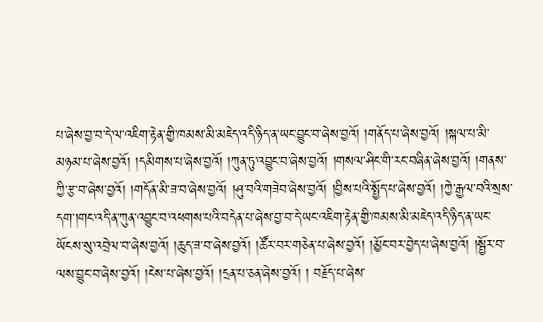པ་ཞེས་བྱ་བ་དེ་ལ་འཇིག་རྟེན་གྱི་ཁམས་མི་མཇེད་འདི་ཉིད་ན་ཡང་བྱུང་བ་ཞེས་བྱའོ། །གནོད་པ་ཞེས་བྱའོ། །སྐལ་པ་མི་མཉམ་པ་ཞེས་བྱའོ། །དམིགས་པ་ཞེས་བྱའོ། །ཀུན་ཏུ་འབྱུང་བ་ཞེས་བྱའོ། །གསལ་ཤིང་གི་རང་བཞིན་ཞེས་བྱའོ། །གནས་ཀྱི་རྩ་བ་ཞེས་བྱའོ། །གདོན་མི་ཟ་བ་ཞེས་བྱའོ། །ཤུ་བའི་གཟེབ་ཞེས་བྱའོ། །བྱིས་པའི་སྤྱོད་པ་ཞེས་བྱའོ། །ཀྱེ་རྒྱལ་བའི་སྲས་དག་།གང་འདི་ན་ཀུན་འབྱུང་བ་འཕགས་པའི་བདེན་པ་ཞེས་བྱ་བ་དེ་ཡང་འཇིག་རྟེན་གྱི་ཁམས་མི་མཇེད་འདི་ཉིད་ན་ཡང་ཡོངས་སུ་འབྲེལ་བ་ཞེས་བྱའོ། །ཆུད་ཟ་བ་ཞེས་བྱའོ། །ཚོར་བར་གཅེན་པ་ཞེས་བྱའོ། །མྱོང་བར་བྱེད་པ་ཞེས་བྱའོ། །སྦྱོར་བ་ལས་བྱུང་བ་ཞེས་བྱའོ། །ངེས་པ་ཞེས་བྱའོ། །དྲན་པ་ཅན་ཞེས་བྱའོ། ། བརྗོད་པ་ཞེས་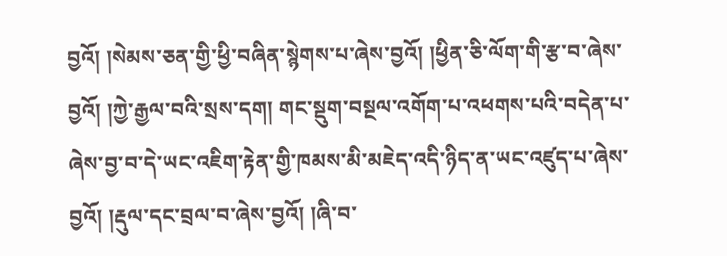བྱའོ། །སེམས་ཅན་གྱི་ཕྱི་བཞིན་སྙེགས་པ་ཞེས་བྱའོ། །ཕྱིན་ཅི་ལོག་གི་རྩ་བ་ཞེས་བྱའོ། །ཀྱེ་རྒྱལ་བའི་སྲས་དག། གང་སྡུག་བསྔལ་འགོག་པ་འཕགས་པའི་བདེན་པ་ཞེས་བྱ་བ་དེ་ཡང་འཇིག་རྟེན་གྱི་ཁམས་མི་མཇེད་འདི་ཉིད་ན་ཡང་འཛུད་པ་ཞེས་བྱའོ། །རྡུལ་དང་བྲལ་བ་ཞེས་བྱའོ། །ཞི་བ་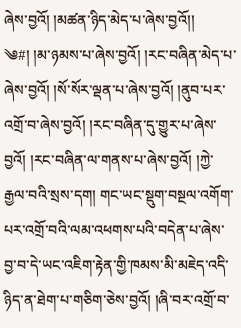ཞེས་བྱའོ། །མཚན་ཉིད་མེད་པ་ཞེས་བྱའོ།།
༄#། །མ་ཉམས་པ་ཞེས་བྱའོ། །རང་བཞིན་མེད་པ་ཞེས་བྱའོ། །སོ་སོར་ལྡན་པ་ཞེས་བྱའོ། །ནུབ་པར་འགྲོ་བ་ཞེས་བྱའོ། །རང་བཞིན་དུ་གྱུར་པ་ཞེས་བྱའོ། །རང་བཞིན་ལ་གནས་པ་ཞེས་བྱའོ། །ཀྱེ་རྒྱལ་བའི་སྲས་དག། གང་ཡང་སྡུག་བསྔལ་འགོག་པར་འགྲོ་བའི་ལམ་འཕགས་པའི་བདེན་པ་ཞེས་བྱ་བ་དེ་ཡང་འཇིག་རྟེན་གྱི་ཁམས་མི་མཇེད་འདི་ཉིད་ན་ཐེག་པ་གཅིག་ཅེས་བྱའོ། །ཞི་བར་འགྲོ་བ་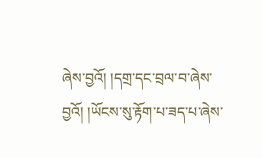ཞེས་བྱའོ། །དགྲ་དང་བྲལ་བ་ཞེས་བྱའོ། །ཡོངས་སུ་རྟོག་པ་ཟད་པ་ཞེས་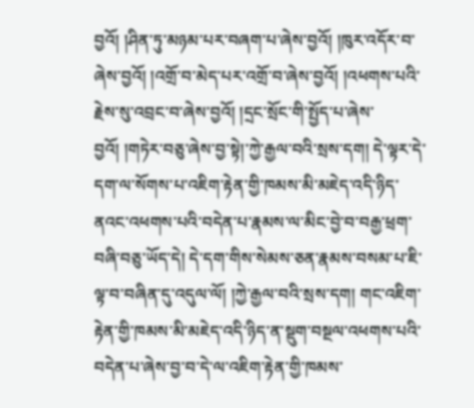བྱའོ། །ཤིན་ཏུ་མཉམ་པར་བཞག་པ་ཞེས་བྱའོ། །ཁུར་འདོར་བ་ཞེས་བྱའོ། །འགྲོ་བ་མེད་པར་འགྲོ་བ་ཞེས་བྱའོ། །འཕགས་པའི་རྗེས་སུ་འབྲང་བ་ཞེས་བྱའོ། །དྲང་སྲོང་གི་སྤྱོད་པ་ཞེས་བྱའོ། །གཏེར་བཅུ་ཞེས་བྱ་སྟེ།་ཀྱེ་རྒྱལ་བའི་སྲས་དག། དེ་ལྟར་དེ་དག་ལ་སོགས་པ་འཇིག་རྟེན་གྱི་ཁམས་མི་མཇེད་འདི་ཉིད་ནའང་འཕགས་པའི་བདེན་པ་རྣམས་ལ་མིང་བྱེ་བ་བརྒྱ་ཕྲག་བཞི་བཅུ་ཡོད་དེ། དེ་དག་གིས་སེམས་ཅན་རྣམས་བསམ་པ་ཇི་ལྟ་བ་བཞིན་དུ་འདུལ་ལོ། །ཀྱེ་རྒྱལ་བའི་སྲས་དག། གང་འཇིག་རྟེན་གྱི་ཁམས་མི་མཇེད་འདི་ཉིད་ན་སྡུག་བསྔལ་འཕགས་པའི་བདེན་པ་ཞེས་བྱ་བ་དེ་ལ་འཇིག་རྟེན་གྱི་ཁམས་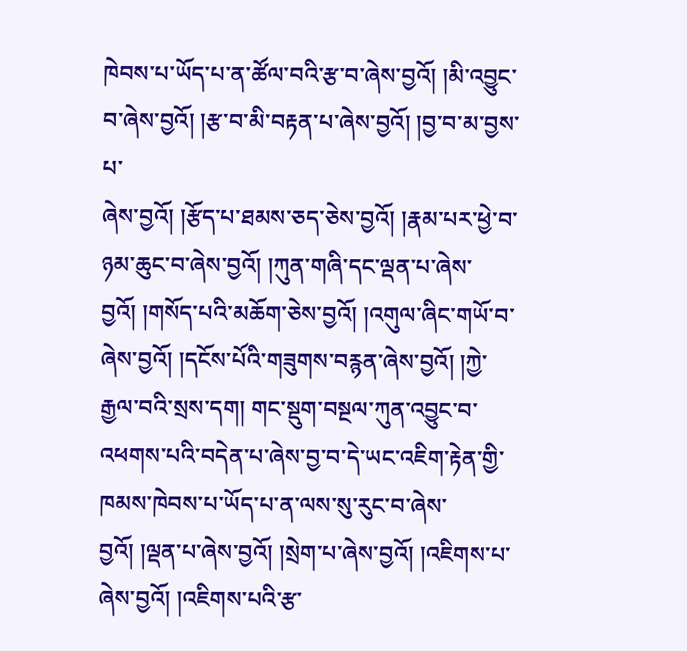ཁེབས་པ་ཡོད་པ་ན་ཚོལ་བའི་རྩ་བ་ཞེས་བྱའོ། །མི་འབྱུང་བ་ཞེས་བྱའོ། །རྩ་བ་མི་བརྟན་པ་ཞེས་བྱའོ། །བྱ་བ་མ་བྱས་པ་
ཞེས་བྱའོ། །རྩོད་པ་ཐམས་ཅད་ཅེས་བྱའོ། །རྣམ་པར་ཕྱེ་བ་ཉམ་ཆུང་བ་ཞེས་བྱའོ། །ཀུན་གཞི་དང་ལྡན་པ་ཞེས་བྱའོ། །གསོད་པའི་མཆོག་ཅེས་བྱའོ། །འགུལ་ཞིང་གཡོ་བ་ཞེས་བྱའོ། །དངོས་པོའི་གཟུགས་བརྙན་ཞེས་བྱའོ། །ཀྱེ་རྒྱལ་བའི་སྲས་དག། གང་སྡུག་བསྔལ་ཀུན་འབྱུང་བ་འཕགས་པའི་བདེན་པ་ཞེས་བྱ་བ་དེ་ཡང་འཇིག་རྟེན་གྱི་ཁམས་ཁེབས་པ་ཡོད་པ་ན་ལས་སུ་རུང་བ་ཞེས་བྱའོ། །ལྡན་པ་ཞེས་བྱའོ། །སྲེག་པ་ཞེས་བྱའོ། །འཇིགས་པ་ཞེས་བྱའོ། །འཇིགས་པའི་རྩ་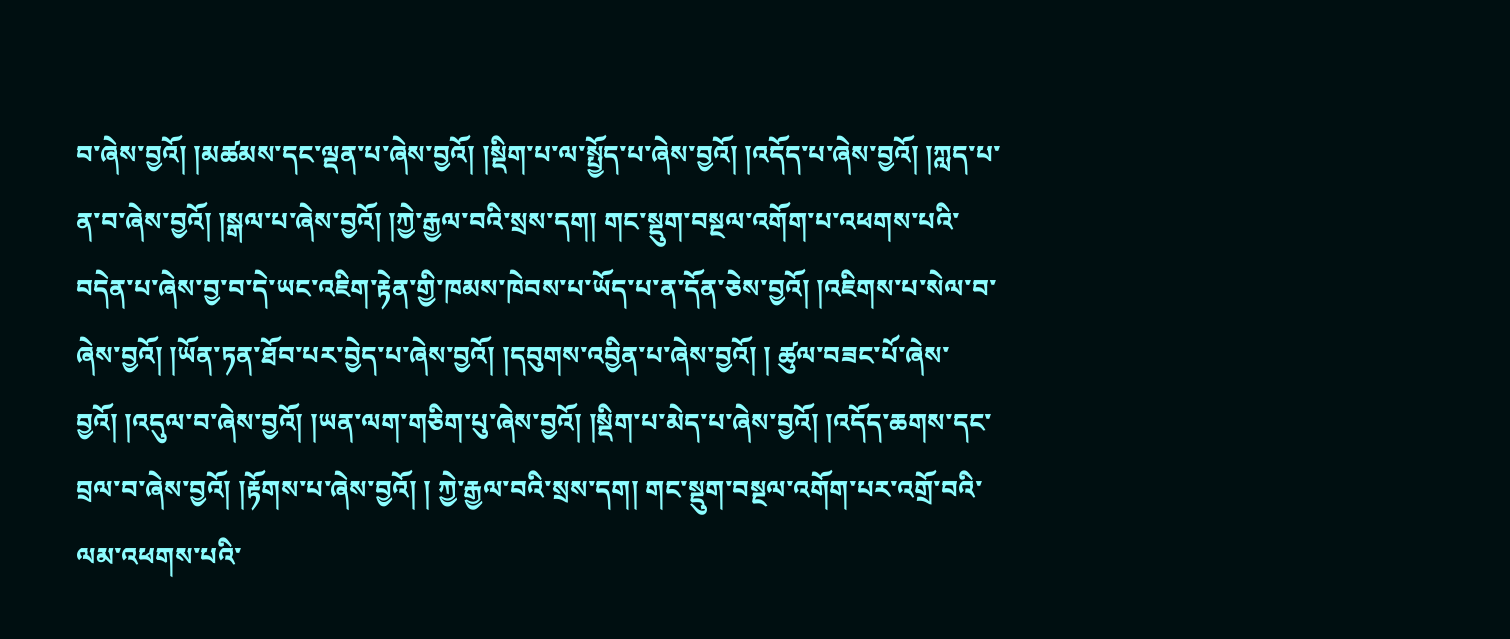བ་ཞེས་བྱའོ། །མཚམས་དང་ལྡན་པ་ཞེས་བྱའོ། །སྡིག་པ་ལ་སྤྱོད་པ་ཞེས་བྱའོ། །འདོད་པ་ཞེས་བྱའོ། །ཀླད་པ་ན་བ་ཞེས་བྱའོ། །སྒལ་པ་ཞེས་བྱའོ། །ཀྱེ་རྒྱལ་བའི་སྲས་དག། གང་སྡུག་བསྔལ་འགོག་པ་འཕགས་པའི་བདེན་པ་ཞེས་བྱ་བ་དེ་ཡང་འཇིག་རྟེན་གྱི་ཁམས་ཁེབས་པ་ཡོད་པ་ན་དོན་ཅེས་བྱའོ། །འཇིགས་པ་སེལ་བ་ཞེས་བྱའོ། །ཡོན་ཏན་ཐོབ་པར་བྱེད་པ་ཞེས་བྱའོ། །དབུགས་འབྱིན་པ་ཞེས་བྱའོ། ། ཚུལ་བཟང་པོ་ཞེས་བྱའོ། །འདུལ་བ་ཞེས་བྱའོ། །ཡན་ལག་གཅིག་པུ་ཞེས་བྱའོ། །སྡིག་པ་མེད་པ་ཞེས་བྱའོ། །འདོད་ཆགས་དང་བྲལ་བ་ཞེས་བྱའོ། །རྟོགས་པ་ཞེས་བྱའོ། ། ཀྱེ་རྒྱལ་བའི་སྲས་དག། གང་སྡུག་བསྔལ་འགོག་པར་འགྲོ་བའི་ལམ་འཕགས་པའི་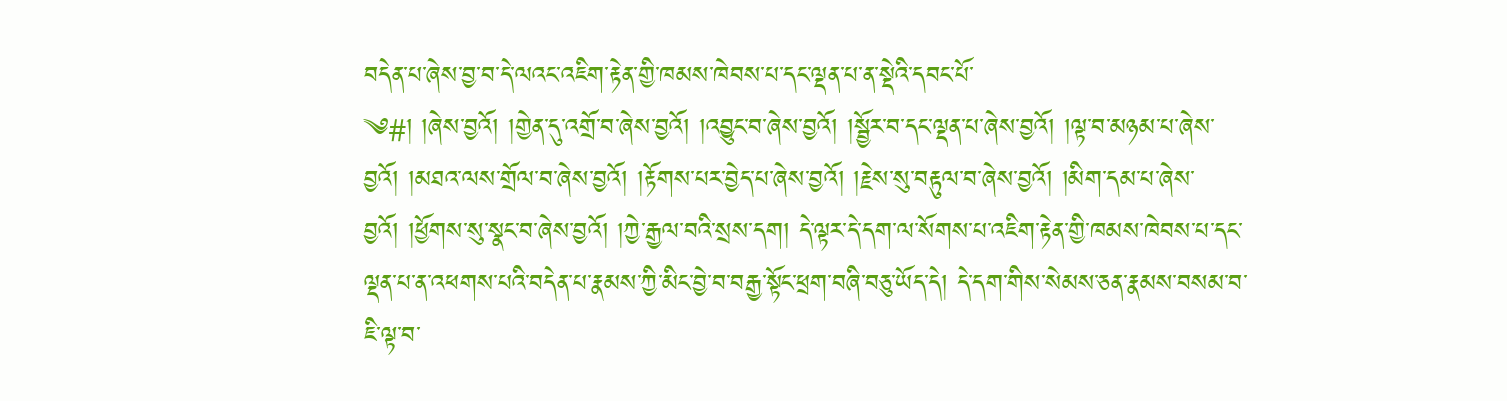བདེན་པ་ཞེས་བྱ་བ་དེ་ལའང་འཇིག་རྟེན་གྱི་ཁམས་ཁེབས་པ་དང་ལྡན་པ་ན་སྡེའི་དབང་པོ་
༄#། །ཞེས་བྱའོ། །གྱེན་དུ་འགྲོ་བ་ཞེས་བྱའོ། །འབྱུང་བ་ཞེས་བྱའོ། །སྦྱོར་བ་དང་ལྡན་པ་ཞེས་བྱའོ། །ལྟ་བ་མཉམ་པ་ཞེས་བྱའོ། །མཐའ་ལས་གྲོལ་བ་ཞེས་བྱའོ། །རྟོགས་པར་བྱེད་པ་ཞེས་བྱའོ། །རྗེས་སུ་བརྟུལ་བ་ཞེས་བྱའོ། །མིག་དམ་པ་ཞེས་བྱའོ། །ཕྱོགས་སུ་སྣང་བ་ཞེས་བྱའོ། །ཀྱེ་རྒྱལ་བའི་སྲས་དག། དེ་ལྟར་དེ་དག་ལ་སོགས་པ་འཇིག་རྟེན་གྱི་ཁམས་ཁེབས་པ་དང་ལྡན་པ་ན་འཕགས་པའི་བདེན་པ་རྣམས་ཀྱི་མིང་བྱེ་བ་བརྒྱ་སྟོང་ཕྲག་བཞི་བཅུ་ཡོད་དེ། དེ་དག་གིས་སེམས་ཅན་རྣམས་བསམ་བ་ཇི་ལྟ་བ་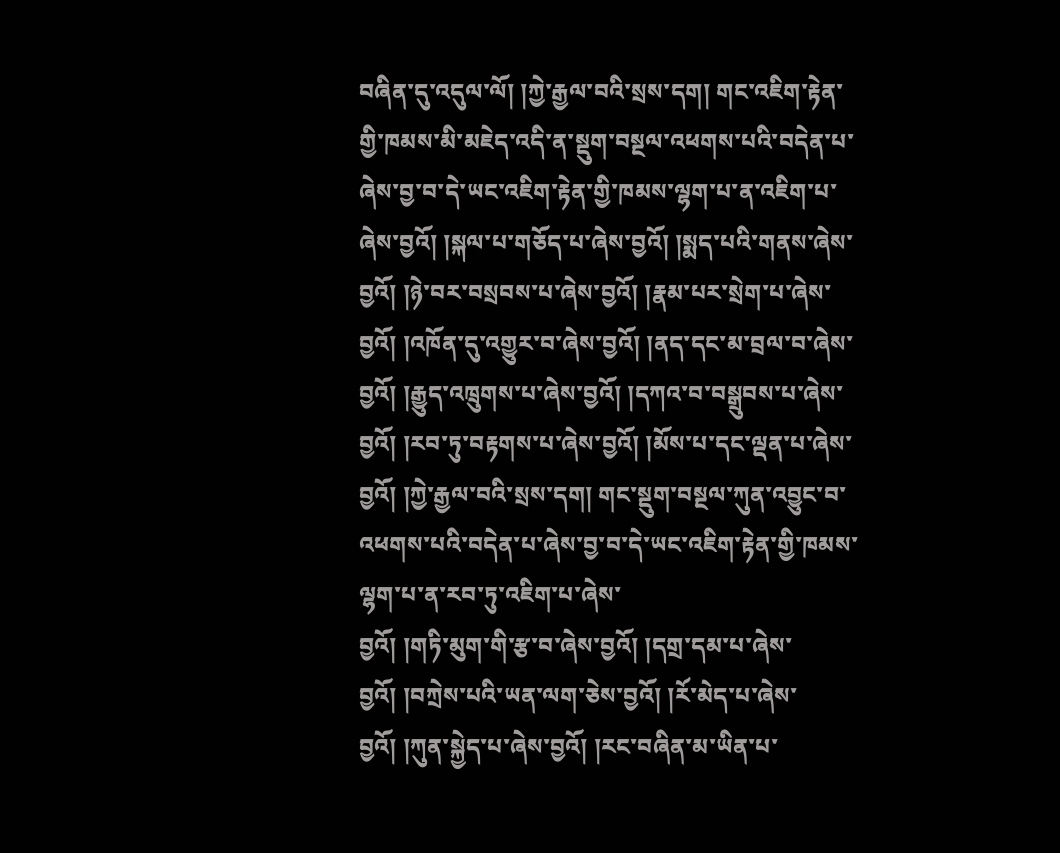བཞིན་དུ་འདུལ་ལོ། །ཀྱེ་རྒྱལ་བའི་སྲས་དག། གང་འཇིག་རྟེན་གྱི་ཁམས་མི་མཇེད་འདི་ན་སྡུག་བསྔལ་འཕགས་པའི་བདེན་པ་ཞེས་བྱ་བ་དེ་ཡང་འཇིག་རྟེན་གྱི་ཁམས་ལྷག་པ་ན་འཇིག་པ་ཞེས་བྱའོ། །སྐལ་པ་གཅོད་པ་ཞེས་བྱའོ། །སྨད་པའི་གནས་ཞེས་བྱའོ། །ཉེ་བར་བསྲབས་པ་ཞེས་བྱའོ། །རྣམ་པར་སྲེག་པ་ཞེས་བྱའོ། །འཁོན་དུ་འགྱུར་བ་ཞེས་བྱའོ། །ནད་དང་མ་བྲལ་བ་ཞེས་བྱའོ། །རྒྱུད་འཁྲུགས་པ་ཞེས་བྱའོ། །དཀའ་བ་བསྒྲུབས་པ་ཞེས་བྱའོ། །རབ་ཏུ་བརྟགས་པ་ཞེས་བྱའོ། །མོས་པ་དང་ལྡན་པ་ཞེས་བྱའོ། །ཀྱེ་རྒྱལ་བའི་སྲས་དག། གང་སྡུག་བསྔལ་ཀུན་འབྱུང་བ་འཕགས་པའི་བདེན་པ་ཞེས་བྱ་བ་དེ་ཡང་འཇིག་རྟེན་གྱི་ཁམས་ལྷག་པ་ན་རབ་ཏུ་འཇིག་པ་ཞེས་
བྱའོ། །གཏི་མུག་གི་རྩ་བ་ཞེས་བྱའོ། །དགྲ་དམ་པ་ཞེས་བྱའོ། །བཀྲེས་པའི་ཡན་ལག་ཅེས་བྱའོ། །རོ་མེད་པ་ཞེས་བྱའོ། །ཀུན་སྐྱེད་པ་ཞེས་བྱའོ། །རང་བཞིན་མ་ཡིན་པ་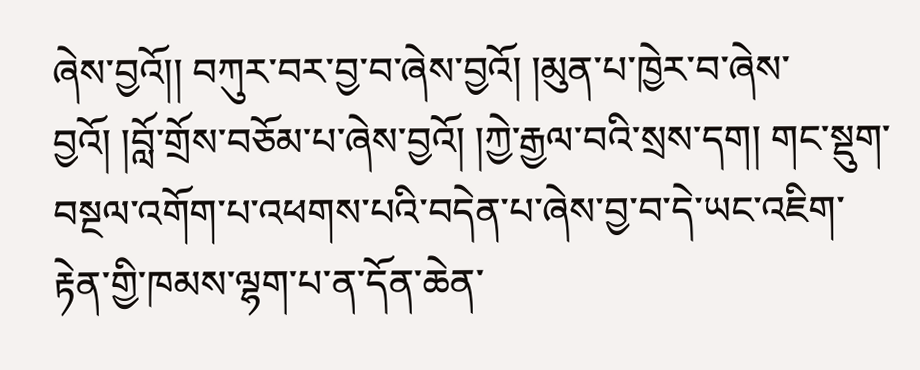ཞེས་བྱའོ།། བཀུར་བར་བྱ་བ་ཞེས་བྱའོ། །མུན་པ་ཁྱེར་བ་ཞེས་བྱའོ། །བློ་གྲོས་བཅོམ་པ་ཞེས་བྱའོ། །ཀྱེ་རྒྱལ་བའི་སྲས་དག། གང་སྡུག་བསྔལ་འགོག་པ་འཕགས་པའི་བདེན་པ་ཞེས་བྱ་བ་དེ་ཡང་འཇིག་རྟེན་གྱི་ཁམས་ལྷག་པ་ན་དོན་ཆེན་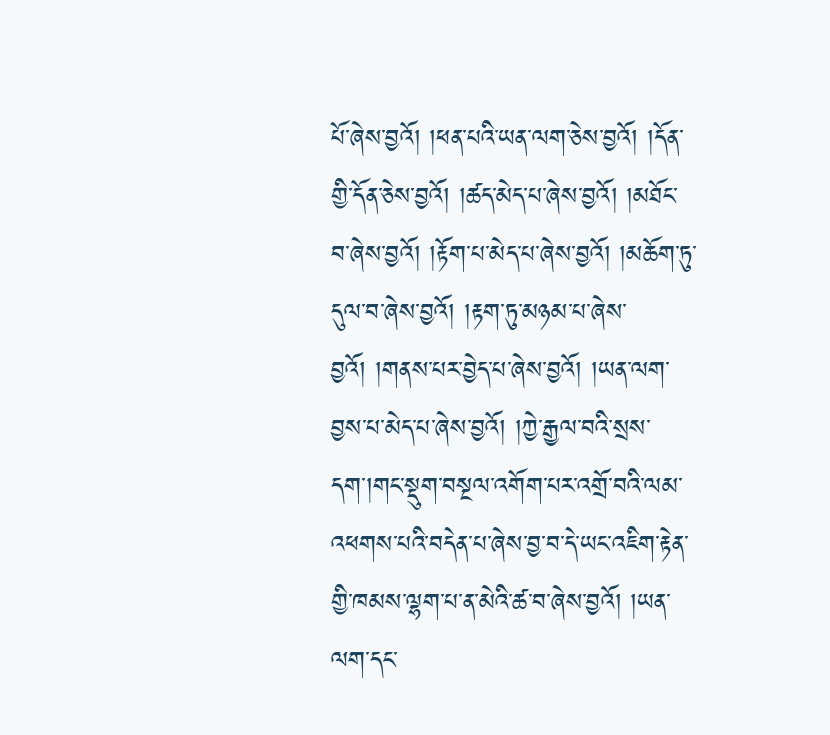པོ་ཞེས་བྱའོ། །ཕན་པའི་ཡན་ལག་ཅེས་བྱའོ། །དོན་གྱི་དོན་ཅེས་བྱའོ། །ཚད་མེད་པ་ཞེས་བྱའོ། །མཐོང་བ་ཞེས་བྱའོ། །རྟོག་པ་མེད་པ་ཞེས་བྱའོ། །མཆོག་ཏུ་དུལ་བ་ཞེས་བྱའོ། །རྟག་ཏུ་མཉམ་པ་ཞེས་བྱའོ། །གནས་པར་བྱེད་པ་ཞེས་བྱའོ། །ཡན་ལག་བྱས་པ་མེད་པ་ཞེས་བྱའོ། །ཀྱེ་རྒྱལ་བའི་སྲས་དག་།གང་སྡུག་བསྔལ་འགོག་པར་འགྲོ་བའི་ལམ་འཕགས་པའི་བདེན་པ་ཞེས་བྱ་བ་དེ་ཡང་འཇིག་རྟེན་གྱི་ཁམས་ལྷག་པ་ན་མེའི་ཚ་བ་ཞེས་བྱའོ། །ཡན་ལག་དང་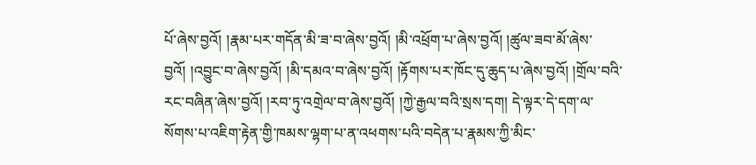པོ་ཞེས་བྱའོ། །རྣམ་པར་གདོན་མི་ཟ་བ་ཞེས་བྱའོ། །མི་འཕྲོག་པ་ཞེས་བྱའོ། །ཚུལ་ཟབ་མོ་ཞེས་བྱའོ། །འབྱུང་བ་ཞེས་བྱའོ། །མི་དམའ་བ་ཞེས་བྱའོ། །རྟོགས་པར་ཁོང་དུ་ཆུད་པ་ཞེས་བྱའོ། །གྲོལ་བའི་རང་བཞིན་ཞེས་བྱའོ། །རབ་ཏུ་འགྲེལ་བ་ཞེས་བྱའོ། །ཀྱེ་རྒྱལ་བའི་སྲས་དག། དེ་ལྟར་དེ་དག་ལ་སོགས་པ་འཇིག་རྟེན་གྱི་ཁམས་ལྷག་པ་ན་འཕགས་པའི་བདེན་པ་རྣམས་ཀྱི་མིང་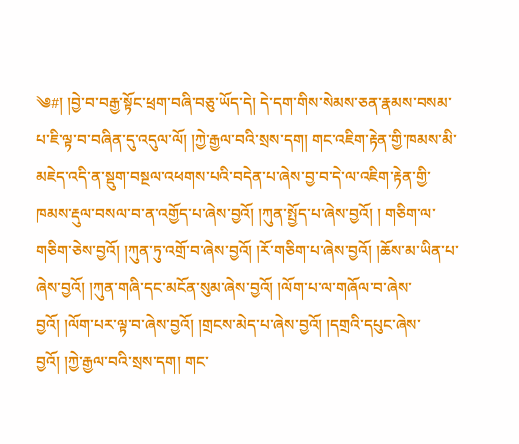༄#། །བྱེ་བ་བརྒྱ་སྟོང་ཕྲག་བཞི་བཅུ་ཡོད་དེ། དེ་དག་གིས་སེམས་ཅན་རྣམས་བསམ་པ་ཇི་ལྟ་བ་བཞིན་དུ་འདུལ་ལོ། །ཀྱེ་རྒྱལ་བའི་སྲས་དག། གང་འཇིག་རྟེན་གྱི་ཁམས་མི་མཇེད་འདི་ན་སྡུག་བསྔལ་འཕགས་པའི་བདེན་པ་ཞེས་བྱ་བ་དེ་ལ་འཇིག་རྟེན་གྱི་ཁམས་རྡུལ་བསལ་བ་ན་འགྱོད་པ་ཞེས་བྱའོ། །ཀུན་སྤྱོད་པ་ཞེས་བྱའོ། ། གཅིག་ལ་གཅིག་ཅེས་བྱའོ། །ཀུན་ཏུ་འགྲོ་བ་ཞེས་བྱའོ། །རོ་གཅིག་པ་ཞེས་བྱའོ། །ཆོས་མ་ཡིན་པ་ཞེས་བྱའོ། །ཀུན་གཞི་དང་མངོན་སུམ་ཞེས་བྱའོ། །ལོག་པ་ལ་གཞོལ་བ་ཞེས་བྱའོ། །ལོག་པར་ལྟ་བ་ཞེས་བྱའོ། །གྲངས་མེད་པ་ཞེས་བྱའོ། །དགྲའི་དཔུང་ཞེས་བྱའོ། །ཀྱེ་རྒྱལ་བའི་སྲས་དག། གང་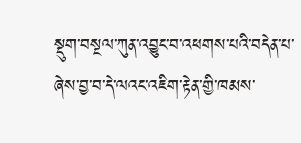སྡུག་བསྔལ་ཀུན་འབྱུང་བ་འཕགས་པའི་བདེན་པ་ཞེས་བྱ་བ་དེ་ལའང་འཇིག་རྟེན་གྱི་ཁམས་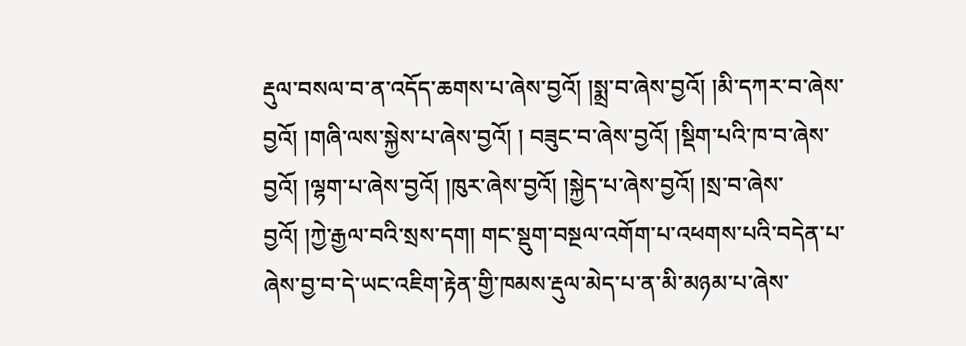རྡུལ་བསལ་བ་ན་འདོད་ཆགས་པ་ཞེས་བྱའོ། །སྨྲ་བ་ཞེས་བྱའོ། །མི་དཀར་བ་ཞེས་བྱའོ། །གཞི་ལས་སྐྱེས་པ་ཞེས་བྱའོ། ། བཟུང་བ་ཞེས་བྱའོ། །སྡིག་པའི་ཁ་བ་ཞེས་བྱའོ། །ལྷག་པ་ཞེས་བྱའོ། །ཁུར་ཞེས་བྱའོ། །སྐྱེད་པ་ཞེས་བྱའོ། །སྲ་བ་ཞེས་བྱའོ། །ཀྱེ་རྒྱལ་བའི་སྲས་དག། གང་སྡུག་བསྔལ་འགོག་པ་འཕགས་པའི་བདེན་པ་ཞེས་བྱ་བ་དེ་ཡང་འཇིག་རྟེན་གྱི་ཁམས་རྡུལ་མེད་པ་ན་མི་མཉམ་པ་ཞེས་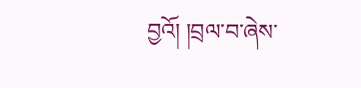བྱའོ། །བྲལ་བ་ཞེས་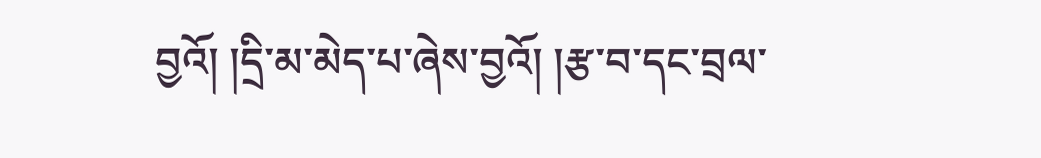བྱའོ། །དྲི་མ་མེད་པ་ཞེས་བྱའོ། །རྩ་བ་དང་བྲལ་